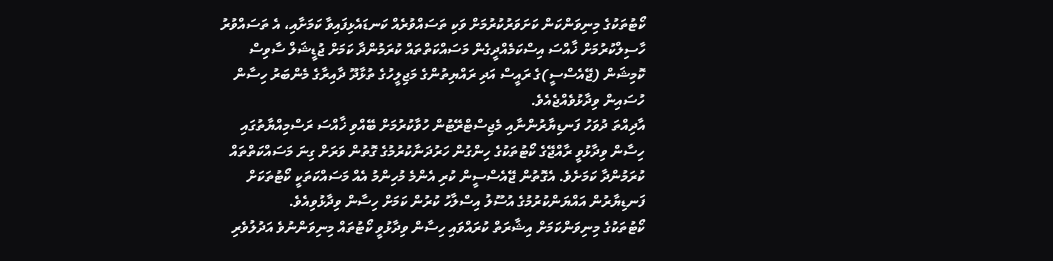ކޯޓުތަކުގެ މިނިވަންކަން ކަށަވަރުކުރުމަށް ވަކި ތަސައްވުރެއް ކަނޑައެޅިފައިވާ ކަމަށާއި، އެ ތަސައްވުރު ހާސިލްކުރުމަށް ޚާއްސަ އިސްކަމެއްދީގެން މަސައްކަތްތައް ކުރަމުންދާ ކަމަށް ޖުޑީޝަލް ސާވިސް ކޮމިޝަން (ޖޭއެސްސީ)ގެ ރައީސް އަދި ރައްޔިތުންގެ މަޖިލީހުގެ ތުޅާދޫ ދާއިރާގެ މެންބަރު ހިސާން ހުސައިން ވިދާޅުވެއްޖެއެވެ.
އާދިއްތަ ދުވަހު ފަނޑިޔާރުންނާއި މެޖިސްޓްރޭޓުން ހުވާކުރުމަށް ބޭއްވި ޚާއްސަ ރަސްމިއްޔާތުގައި ހިސާން ވިދާޅުވީ ރާއްޖޭގެ ކޯޓުތަކުގެ ހިންގުން ހަރުދަނާކުރުމުގެ ގޮތުން ވަރަށް ގިނަ މަސައްކަތްތައް ކުރަމުންދާ ކަމަށެވެ. އެގޮތުން ޖޭއެސްސީން ކުރި އެންމެ މުހިންމު އެއް މަސައްކަތަކީ ކޯޓުތަކަށް ފަނޑިޔާރުން އައްޔަންކުރުމުގެ އުސޫލު އިސްލާހު ކުރުން ކަމަށް ހިސާން ވިދާޅުވިއެވެ.
ކޯޓުތަކުގެ މިނިވަންކަމަށް އިޝާރަތް ކުރައްވައި ހިސާން ވިދާޅުވީ ކޯޓުތައް މިނިވަންނުވެ އަދުލުވެރި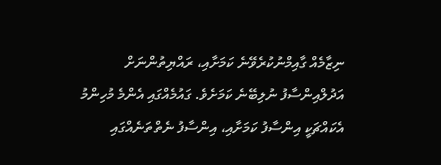ނިޒާމެއް ގާއިމްނުކުރެވޭނެ ކަމަށާއި، ރައްޔިތުންނަށް އަދުލްއިންސާފު ނުލިބޭނެ ކަމަށެވެ. ގައުމެއްގައި އެންމެ މުހިންމު އެކައްޗަކީ އިންސާފު ކަމަށާއި، އިންސާފު ނެތްތަނެއްގައި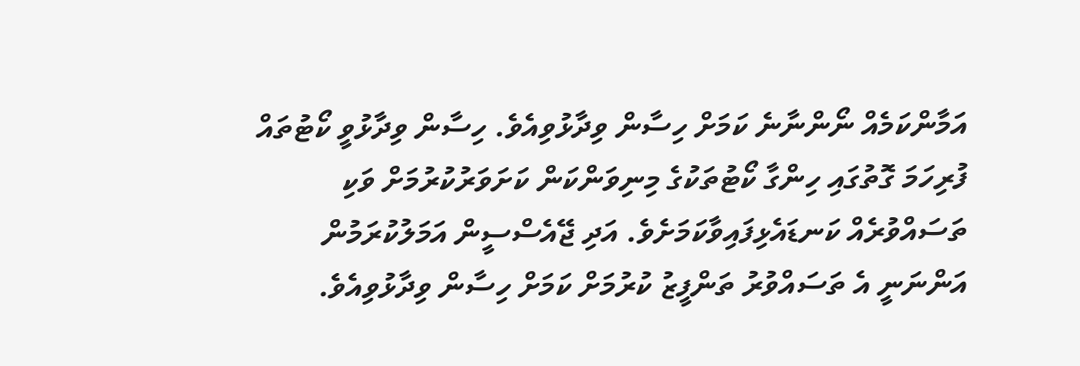އަމާންކަމެއް ނޯންނާނެ ކަމަށް ހިސާން ވިދާޅުވިއެވެ. ހިސާން ވިދާޅުވީ ކޯޓުތައް ފުރިހަމަ ގޮތުގައި ހިންގާ ކޯޓުތަކުގެ މިނިވަންކަން ކަށަވަރުކުރުމަށް ވަކި ތަސައްވުރެއް ކަނޑައެޅިފައިވާކަމަށެވެ. އަދި ޖޭއެސްސީން އަމަލުކުރަމުން އަންނަނީ އެ ތަސައްވުރު ތަންފީޒު ކުރުމަށް ކަމަށް ހިސާން ވިދާޅުވިއެވެ.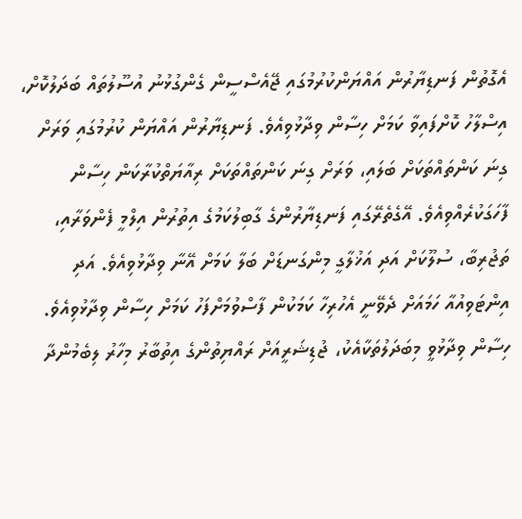އެގޮތުން ފަނޑިޔާރުން އައްޔަންކުރުމުގައި ޖޭއެސްސީން ގެންގުޅުނު އުސޫލުތައް ބަދަލުކޮށް، އިސްލާހު ކޮށްފައިވާ ކަމަށް ހިސާން ވިދާޅުވިއެވެ. ފަނޑިޔާރުން އައްޔަން ކުރުމުގައި ވަރަށް ގިނަ ކަންތައްތަކަށް ބަލައި، ވަރަށް ގިނަ ކަންތައްތަކަށް ރިއާޔަތްކުރާކަން ހިސާން ފާހަގަކުރެއްވިއެވެ. އޭގެތެރޭގައި ފަނޑިޔާރުންގެ ގާބިލުކަމުގެ އިތުރުން އިލްމީ ފެންވަރާއި، ތަޖުރިބާ، ސުލޫކަށް އަދި އަޚުލާގީ މިންގަނޑަށް ބަލާ ކަމަށް އޭނާ ވިދާޅުވިއެވެ. އަދި އިންޓަވިއުއާ ހަމައަށް ދެވޭނީ އެހުރިހާ ކަމަކުން ފާސްވުމަށްފަހު ކަމަށް ހިސާން ވިދާޅުވިއެވެ.
ހިސާން ވިދާޅުވީ މިބަދަލުތަކާއެކު، ޖުޑިޝަރީއަށް ރައްޔިތުންގެ އިތުބާރު މިހާރު ލިބެމުންދާ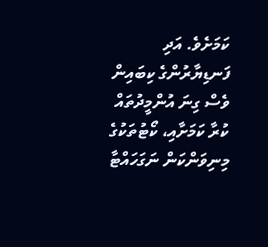ކަމަށެވެ. އަދި ފަނޑިޔާރުންގެ ކިބައިން ވެސް ގިނަ އުންމީދުތައް ކުރާ ކަމަށާއި، ކޯޓުތަކުގެ މިނިވަންކަން ނަގަހައްޓާ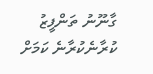ގާނޫނު ތަންފީޒު ކުރާނެކުރާނެ ކަމަށް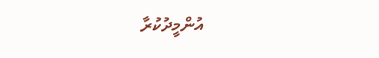އުންމީދުކުރާ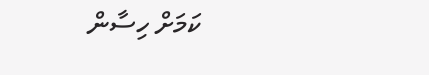ކަމަށް ހިސާން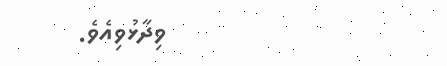ވިދާޅުވިއެވެ.